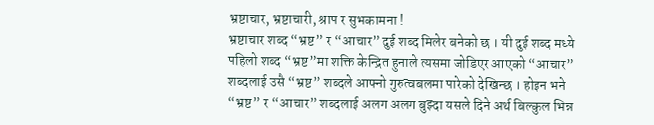भ्रष्टाचार, भ्रष्टाचारी, श्राप र सुभकामना !
भ्रष्टाचार शब्द “भ्रष्ट” र “आचार” दुई शब्द मिलेर बनेको छ । यी दुई शब्द मध्ये पहिलो शब्द “भ्रष्ट”मा शक्ति केन्द्रित हुनाले त्यसमा जोडिएर आएको “आचार” शब्दलाई उसै “भ्रष्ट” शब्दले आफ्नो गुरुत्वबलमा पारेको देखिन्छ । होइन भने “भ्रष्ट” र “आचार” शब्दलाई अलग अलग बुझ्दा यसले दिने अर्थ बिल्कुल भिन्न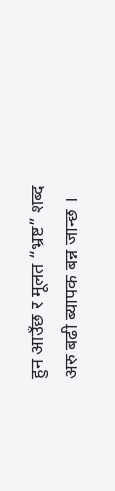हुन आउँछ र मूलत “भ्रष्ट” शब्द अरु बढी ब्यापक बन्न जान्छ ।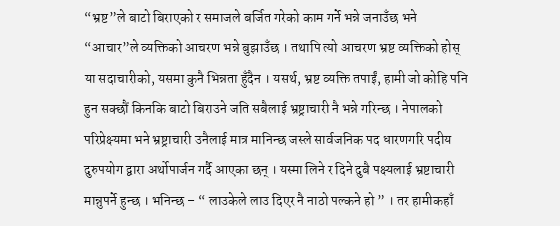“भ्रष्ट”ले बाटो बिराएको र समाजले बर्जित गरेको काम गर्ने भन्ने जनाउँछ भने “आचार”ले व्यक्तिको आचरण भन्ने बुझाउँछ । तथापि त्यो आचरण भ्रष्ट व्यक्तिको होस् या सदाचारीको, यसमा कुनै भिन्नता हुँदैन । यसर्थ, भ्रष्ट व्यक्ति तपाईं, हामी जो कोहि पनि हुन सक्छौं किनकि बाटो बिराउने जति सबैलाई भ्रष्ट्राचारी नै भन्ने गरिन्छ । नेपालको परिप्रेक्ष्यमा भने भ्रष्ट्राचारी उनैलाई मात्र मानिन्छ जस्ले सार्वजनिक पद धारणगरि पदीय दुरुपयोग द्वारा अर्थोपार्जन गर्दै आएका छन् । यस्मा लिने र दिने दुबै पक्ष्यलाई भ्रष्टाचारी मान्नुपर्ने हुन्छ । भनिन्छ – “ लाउकेले लाउ दिएर नै नाठो पल्कने हो ” । तर हामीकहाँ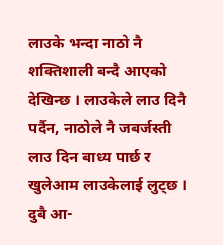लाउके भन्दा नाठो नै शक्तिशाली बन्दै आएको देखिन्छ । लाउकेले लाउ दिनै पर्दैन, नाठोले नै जबर्जस्ती लाउ दिन बाध्य पार्छ र खुलेआम लाउकेलाई लुट्छ । दुबै आ-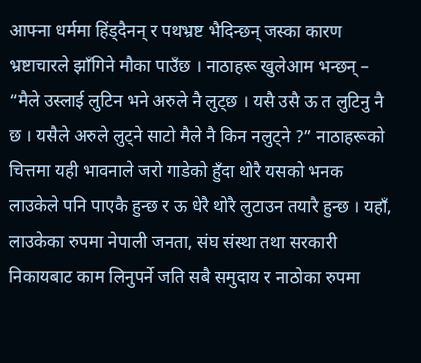आफ्ना धर्ममा हिंड्दैनन् र पथभ्रष्ट भैदिन्छन् जस्का कारण भ्रष्टाचारले झाँगिने मौका पाउँछ । नाठाहरू खुलेआम भन्छन् – “मैले उस्लाई लुटिन भने अरुले नै लुट्छ । यसै उसै ऊ त लुटिनु नै छ । यसैले अरुले लुट्ने साटो मैले नै किन नलुट्ने ?” नाठाहरूको चित्तमा यही भावनाले जरो गाडेको हुँदा थोरै यसको भनक लाउकेले पनि पाएकै हुन्छ र ऊ धेरै थोरै लुटाउन तयारै हुन्छ । यहाँ, लाउकेका रुपमा नेपाली जनता, संघ संस्था तथा सरकारी निकायबाट काम लिनुपर्ने जति सबै समुदाय र नाठोका रुपमा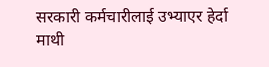सरकारी कर्मचारीलाई उभ्याएर हेर्दा माथी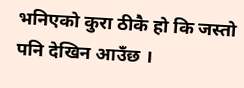भनिएको कुरा ठीकै हो कि जस्तो पनि देखिन आउँछ ।